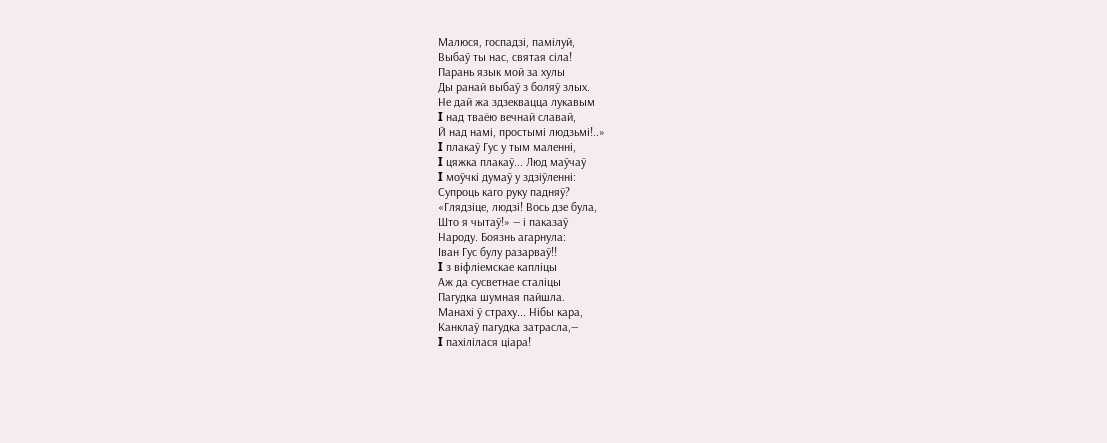Малюся, госпадзі, памілуй,
Выбаў ты нас, святая сіла!
Парань язык мой за хулы
Ды ранай выбаў з боляў злых.
Не дай жа здзеквацца лукавым
I над тваёю вечнай славай,
Й над намі, простымі людзьмі!..»
I плакаў Гус у тым маленні,
I цяжка плакаў... Люд маўчаў
I моўчкі думаў у здзіўленні:
Супроць каго руку падняў?
«Глядзіце, людзі! Вось дзе була,
Што я чытаў!» — і паказаў
Народу. Боязнь агарнула:
Іван Гус булу разарваў!!
I з віфліемскае капліцы
Аж да сусветнае сталіцы
Пагудка шумная пайшла.
Манахі ў страху... Нібы кара,
Канклаў пагудка затрасла,—
I пахілілася ціара!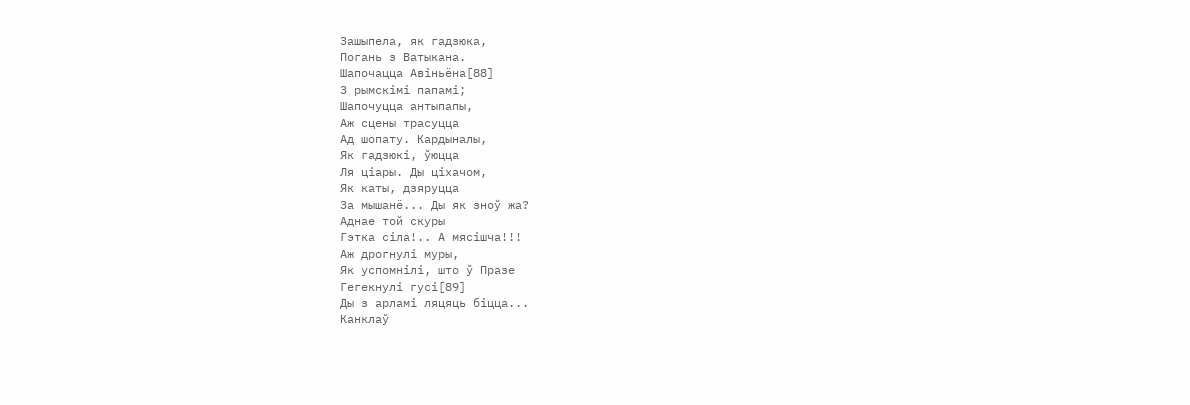Зашыпела, як гадзюка,
Погань з Ватыкана.
Шапочацца Авіньёна[88]
З рымскімі папамі;
Шапочуцца антыпапы,
Аж сцены трасуцца
Ад шопату. Кардыналы,
Як гадзюкі, ўюцца
Ля ціары. Ды ціхачом,
Як каты, дзяруцца
За мышанё... Ды як зноў жа?
Аднае той скуры
Гэтка сіла!.. А мясішча!!!
Аж дрогнулі муры,
Як успомнілі, што ў Празе
Гегекнулі гусі[89]
Ды з арламі ляцяць біцца...
Канклаў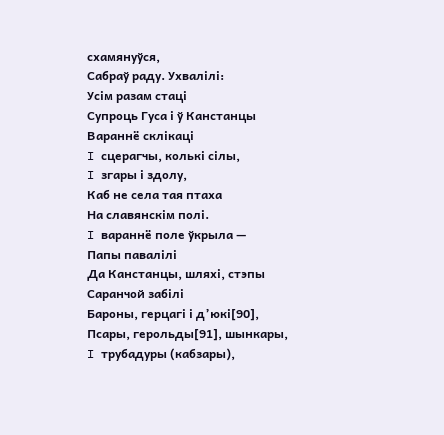схамянуўся,
Сабраў раду. Ухвалілі:
Усім разам стаці
Супроць Гуса і ў Канстанцы
Вараннё склікаці
I сцерагчы, колькі сілы,
I згары і здолу,
Каб не села тая птаха
На славянскім полі.
I вараннё поле ўкрыла —
Папы павалілі
Да Канстанцы, шляхі, стэпы
Саранчой забілі
Бароны, герцагі і д’юкі[90],
Псары, герольды[91], шынкары,
I трубадуры (кабзары),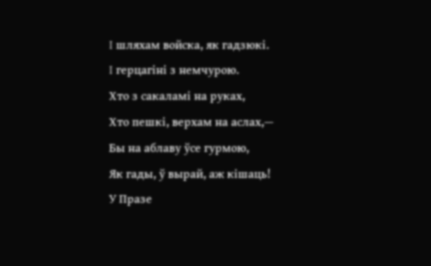I шляхам войска, як гадзюкі.
I герцагіні з немчурою.
Хто з сакаламі на руках,
Хто пешкі, верхам на аслах,—
Бы на аблаву ўсе гурмою,
Як гады, ў вырай, аж кішаць!
У Празе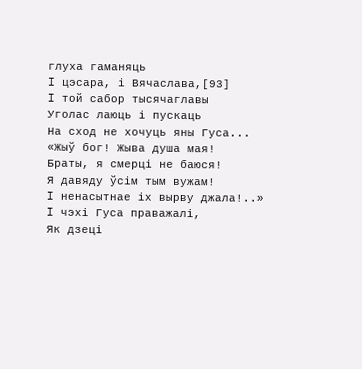глуха гаманяць
I цэсара, і Вячаслава,[93]
I той сабор тысячаглавы
Уголас лаюць і пускаць
На сход не хочуць яны Гуса...
«Жыў бог! Жыва душа мая!
Браты, я смерці не баюся!
Я давяду ўсім тым вужам!
I ненасытнае іх вырву джала!..»
I чэхі Гуса праважалі,
Як дзеці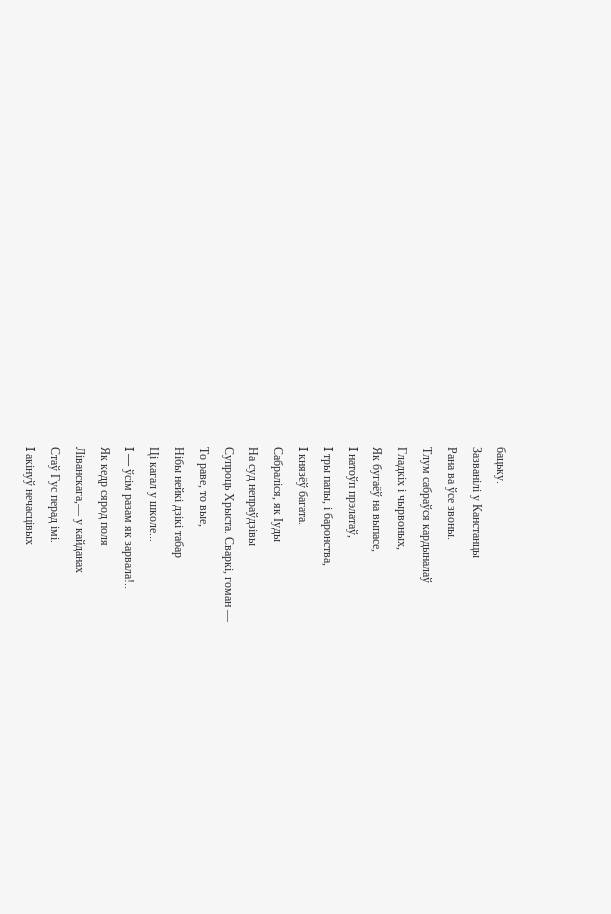бацьку.
Зазванілі у Канстанцы
Рана ва ўсе звоны.
Тлум сабраўся кардыналаў
Гладкіх і чырвоных,
Як бугаёў на выпасе,
I натоўп прэлатаў,
I тры папы, і баронства,
I князёў багата.
Сабраліся, як Іуды
На суд непраўдзівы
Супроць Хрыста. Сваркі, гоман —
То раве, то вые,
Нібы нейкі дзікі табар
Ці кагал у школе...
I — ўсім разам як зарвала!..
Як кедр сярод поля
Ліванскага,— у кайданах
Стаў Гус перад імі.
I акінуў нечасцівых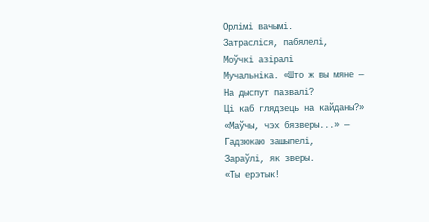Орлімі вачымі.
Затрасліся, пабялелі,
Моўчкі азіралі
Мучальніка. «Што ж вы мяне —
На дыспут пазвалі?
Ці каб глядзець на кайданы?»
«Маўчы, чэх бязверы...» —
Гадзюкаю зашыпелі,
Зараўлі, як зверы.
«Ты ерэтык!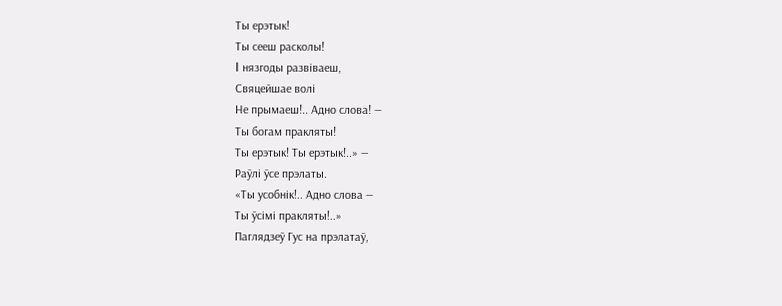Ты ерэтык!
Ты сееш расколы!
I нязгоды развіваеш,
Свяцейшае волі
Не прымаеш!.. Адно слова! —
Ты богам пракляты!
Ты ерэтык! Ты ерэтык!..» —
Раўлі ўсе прэлаты.
«Ты усобнік!.. Адно слова —
Ты ўсімі пракляты!..»
Паглядзеў Гус на прэлатаў,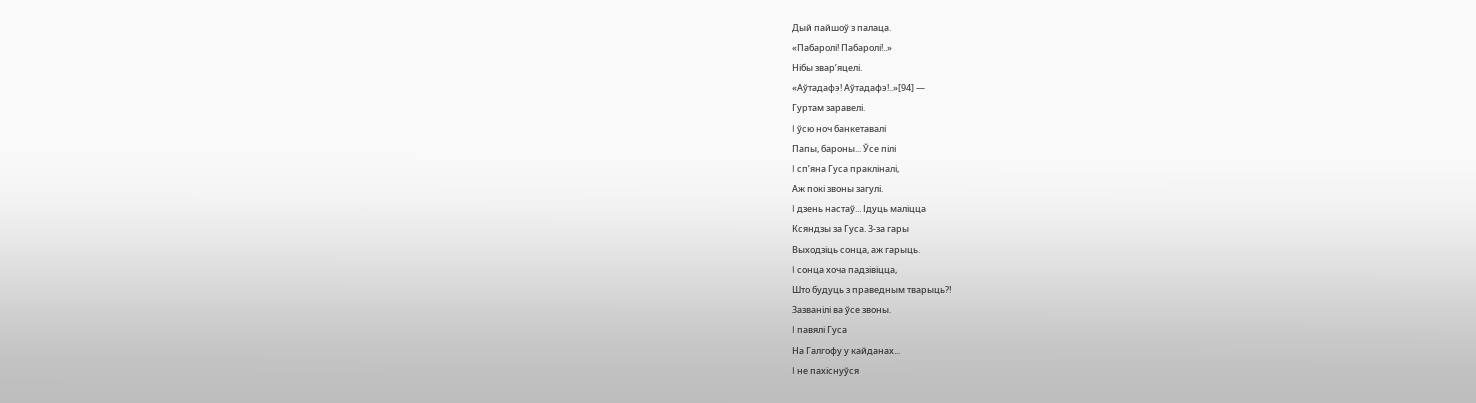Дый пайшоў з палаца.
«Пабаролі! Пабаролі!..»
Нібы звар’яцелі.
«Аўтадафэ! Аўтадафэ!..»[94] —
Гуртам заравелі.
I ўсю ноч банкетавалі
Папы, бароны... Ўсе пілі
I сп’яна Гуса пракліналі,
Аж покі звоны загулі.
I дзень настаў... Ідуць маліцца
Ксяндзы за Гуса. 3-за гары
Выходзіць сонца, аж гарыць.
I сонца хоча падзівіцца,
Што будуць з праведным тварыць?!
Зазванілі ва ўсе звоны.
I павялі Гуса
На Галгофу у кайданах...
I не пахіснуўся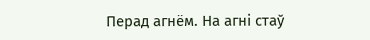Перад агнём. На агні стаў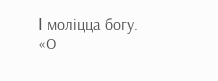I моліцца богу.
«О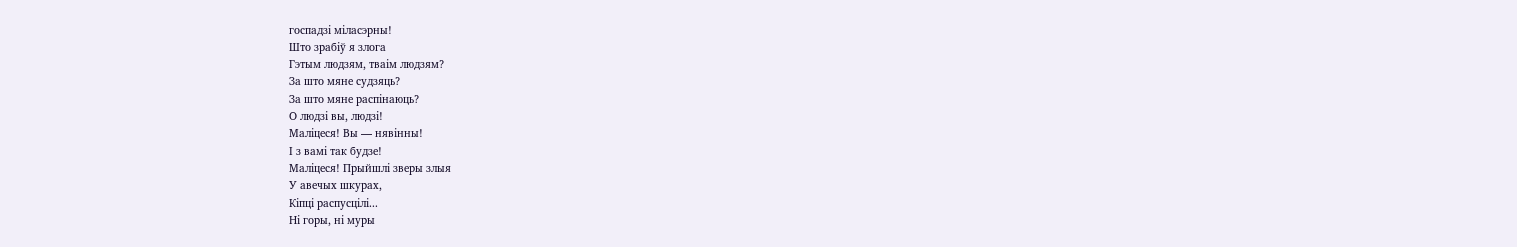госпадзі міласэрны!
Што зрабіў я злога
Гэтым людзям, тваім людзям?
За што мяне судзяць?
За што мяне распінаюць?
О людзі вы, людзі!
Маліцеся! Вы — нявінны!
І з вамі так будзе!
Маліцеся! Прыйшлі зверы злыя
У авечых шкурах,
Кіпці распусцілі...
Ні горы, ні муры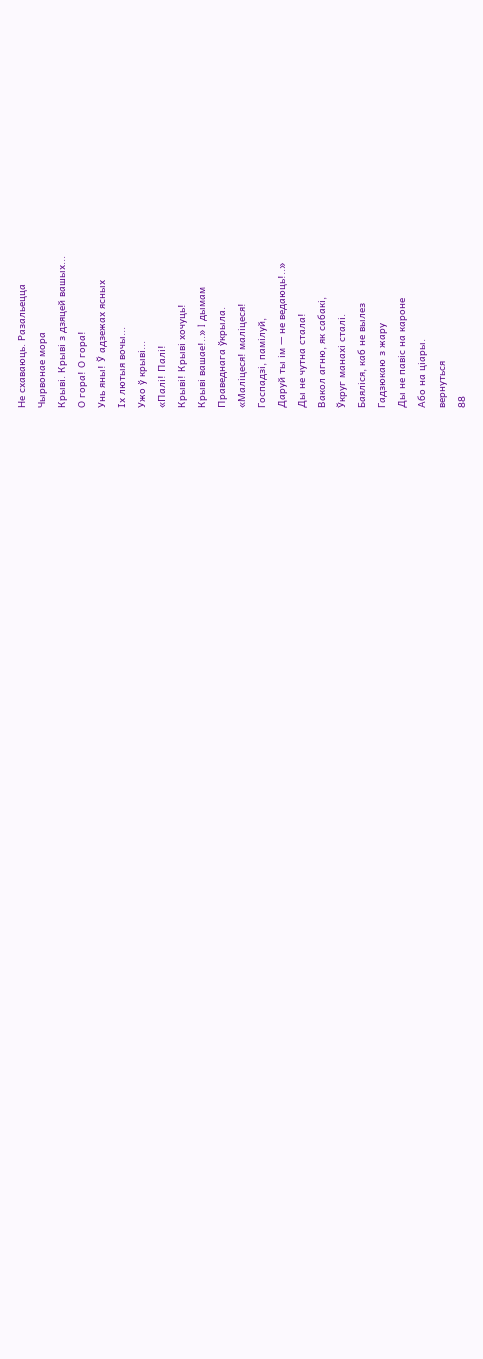Не схаваюць. Разальецца
Чырвонае мора
Крыві. Крыві з дзяцей вашых...
О гора! О гора!
Унь яны! Ў адзежах ясных
Іх лютыя вочы...
Ужо ў крыві...
«Палі! Палі!
Крыві! Крыві хочуць!
Крыві вашае!..» I дымам
Праведнага ўкрыла.
«Маліцеся! маліцеся!
Госпадзі, памілуй,
Даруй ты ім — не ведаюць!..»
Ды не чутна стала!
Вакол агню, як сабакі,
Ўкруг манахі сталі.
Баяліся, каб не вылез
Гадзюкаю з жару
Ды не павіс на кароне
Або на ціары.
вернуться
88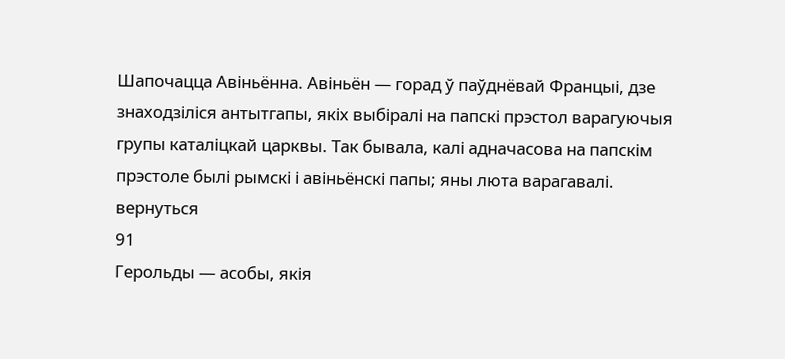Шапочацца Авіньённа. Авіньён — горад ў паўднёвай Францыі, дзе знаходзіліся антытгапы, якіх выбіралі на папскі прэстол варагуючыя групы каталіцкай царквы. Так бывала, калі адначасова на папскім прэстоле былі рымскі і авіньёнскі папы; яны люта варагавалі.
вернуться
91
Герольды — асобы, якія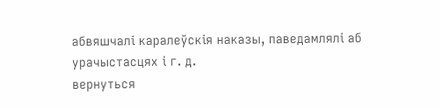абвяшчалі каралеўскія наказы, паведамлялі аб урачыстасцях і г. д.
вернуться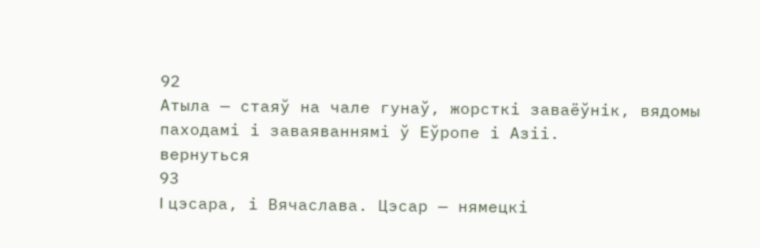92
Атыла — стаяў на чале гунаў, жорсткі заваёўнік, вядомы паходамі і заваяваннямі ў Еўропе і Азіі.
вернуться
93
I цэсара, і Вячаслава. Цэсар — нямецкі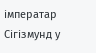імператар Сігізмунд у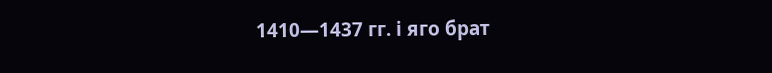1410—1437 гг. і яго брат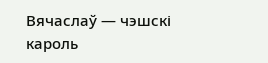Вячаслаў — чэшскі кароль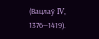(Вацлаў IV, 1376—1419).